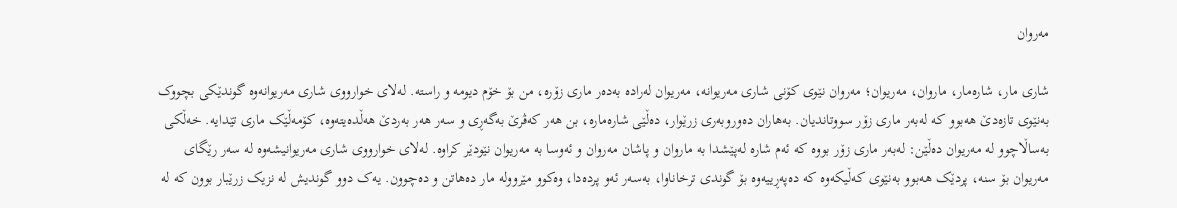مەروان

شاری مار، شارەمار، ماروان، مەریوان؛ مەروان نێوی کۆنی شاری مەریوانە، مەریوان لەرادە بەدەر ماری زۆرە، من بۆ خۆم دیومە و راستە. لەلای خوارووی شاری مەریوانەوە گوندێکی بچووک بەنێوی تازەدێ هەبوو کە لەبەر ماری زۆر سووتاندیان. بەهاران دەوروبەری زرێوار، دەڵێی شارەمارە، بن هەر کەڤرێ بەگەڕی و سەر هەر بەردێ هەڵدەیتەوە، کۆمەڵێک ماری تێدایە. خەڵکی بەساڵاچوو لە مەریوان دەڵێن: لەبەر ماری زۆر بووە کە ئەم شارە لەپێشدا به ماروان و پاشان مەروان و ئەوسا بە مەریوان نێودێر کراوە. لەلای خوارووی شاری مەریوانیشەوە لە سەر رێگای مەریوان بۆ سنە، پردێک هەبوو بەنێوی کەڵیکەوە کە دەپەڕییەوە بۆ گوندی ترخاناوا، بەسەر ئەو پردەدا، وەکوو مێروولە مار دەهاتن و دەچوون. یەک دوو گوندیش لە نزیک زرێبار بوون کە لە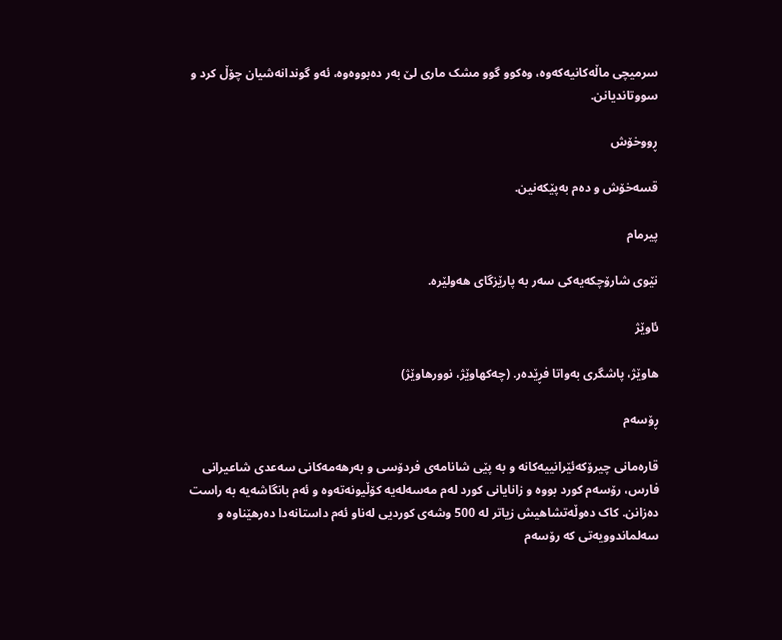سرمیچی ماڵەکانیەکەوە، وەکوو گوو مشک ماری لێ بەر دەبووەوە، ئەو گوندانەشیان چۆڵ کرد و سووتاندیانن.

ڕووخۆش

قسەخۆش و دەم بەپێکەنین.

پیرمام

نێوی شارۆچکەیەکی سەر بە پارێزگای هەولێرە.

ئاوێژ

هاوێژ، پاشگری بەواتا فڕێدەر. (چەکهاوێژ، نوورهاوێژ)

ڕۆسەم

قارەمانی چیرۆکەئێرانییەکانە و بە پێی شانامەی فردۆسی و بەرهەمەکانی سەعدی شاعیرانی فارس، رۆسەم کورد بووە و زانایانی کورد لەم مەسەلەیە کۆڵیونەتەوە و ئەم بانگاشەیە بە راست دەزانن. کاک دەوڵەتشاهیش زیاتر لە 500 وشەی کوردیی لەناو ئەم داستانەدا دەرهێناوە و سەلماندوویەتی کە رۆسەم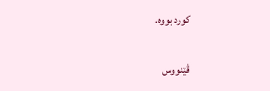کورد بووە.

ڤێنووس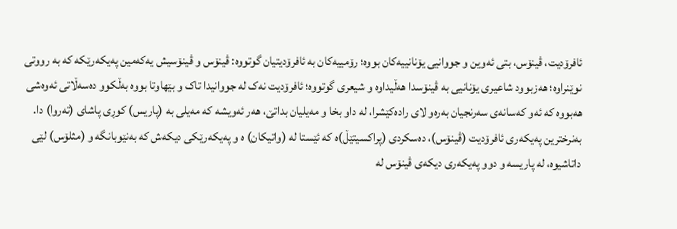ئافرۆدیت، ڤینۆس، بتی ئەوین و جووانیی یۆنانییەکان بووە؛ رۆمییەکان بە ئافرۆدیتیان گوتووە: ڤینۆس و ڤینۆسیش یەکەمین پەیکەرێکە کە بە رووتی نوێنراوە؛ هەزبوود شاعیری یۆنانیی بە ڤینۆسدا هەڵیداوە و شیعری گوتووە؛ ئافرۆدیت نەک لە جووانیدا تاک و بێهاوتا بووە بەڵکوو دەسەڵاتی ئەوەشی هەبووە کە ئەو کەسانەی سەرنجیان بەرەو لای رادەکێشرا، لە داو بخا و مەیلیان بداتێ، هەر ئەویشە کە مەیلی بە (پاریس) کوڕی پاشای (تەروا) دا. بەنرخترین پەیکەری ئافرۆدیت (ڤینۆس)، دەسکردی (پراکسیتێڵ)ە کە ئێستا لە (واتیکان) ە و پەیکەرێکی دیکەش کە بەنێوبانگە و (مثلۆس) لێی داتاشیوە، لە پاریسە و دوو پەیکەری دیکەی ڤینۆس لە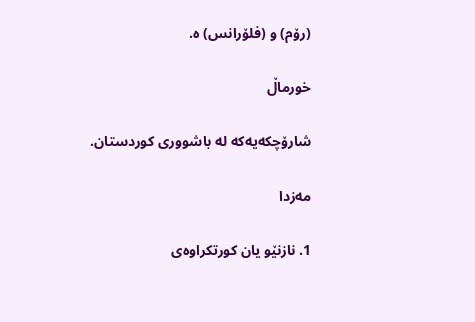(رۆم) و (فلۆرانس) ە.

خورماڵ

شارۆچکه‌یه‌که‌ له‌ باشووری کوردستان.

مەزدا

1. نازنێو یان کورتکراوەی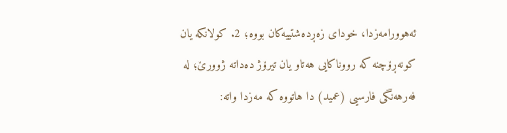ئەهوورامەزدا، خودای زەڕدەشتییەکان بووە؛ 2. کولانکە یان کونەڕۆچنە کە رووناکایی هەتاو یان تیرۆژ دەداتە ژوورێ؛ لە فەرهەنگی فارسیی (عمید) دا هاتووە کە مەزدا واتە: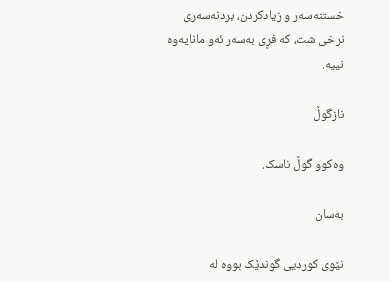خستنەسەر و زیادکردن، بردنەسەری نرخی شت، کە فڕی بەسەر ئەو مانایەوە نییە.

نازگوڵ

وەکوو گوڵ ناسک.

بەسان

نێوی کوردیی گوندێک بووە لە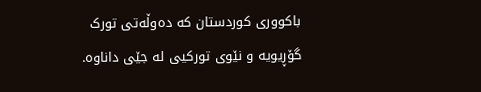باکووری کوردستان کە دەوڵەتی تورک گۆڕیویە و نێوی تورکیی لە جێی داناوە.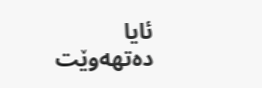ئایا دەتهەوێت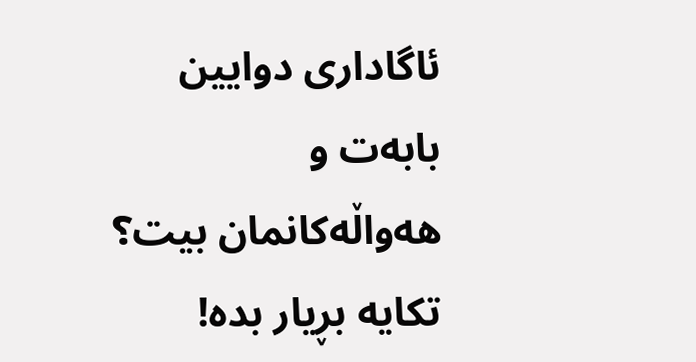ئاگاداری دوایین بابەت و هەواڵەکانمان بیت؟
تکایە بڕیار بدە!